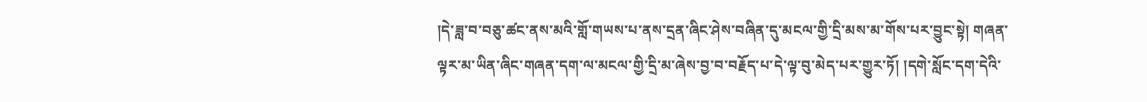།དེ་ཟླ་བ་བཅུ་ཚང་ནས་མའི་གློ་གཡས་པ་ནས་དྲན་ཞིང་ཤེས་བཞིན་དུ་མངལ་གྱི་དྲི་མས་མ་གོས་པར་བྱུང་སྟེ། གཞན་ལྟར་མ་ཡིན་ཞིང་གཞན་དག་ལ་མངལ་གྱི་དྲི་མ་ཞེས་བྱ་བ་བརྗོད་པ་དེ་ལྟ་བུ་མེད་པར་གྱུར་ཏོ། །དགེ་སློང་དག་དེའི་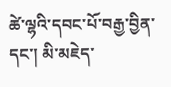ཚེ་ལྷའི་དབང་པོ་བརྒྱ་བྱིན་དང་། མི་མཇེད་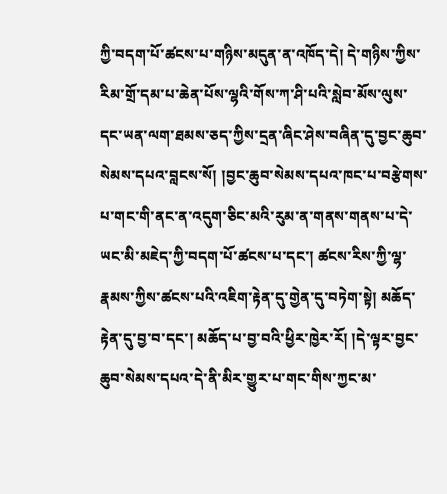ཀྱི་བདག་པོ་ཚངས་པ་གཉིས་མདུན་ན་འཁོད་དེ། དེ་གཉིས་ཀྱིས་རིམ་གྲོ་དམ་པ་ཆེན་པོས་ལྷའི་གོས་ཀ་ཤི་པའི་སླེབ་མོས་ལུས་དང་ཡན་ལག་ཐམས་ཅད་ཀྱིས་དྲན་ཞིང་ཤེས་བཞིན་དུ་བྱང་ཆུབ་སེམས་དཔའ་བླངས་སོ། །བྱང་ཆུབ་སེམས་དཔའ་ཁང་པ་བརྩེགས་པ་གང་གི་ནང་ན་འདུག་ཅིང་མའི་རུམ་ན་གནས་གནས་པ་དེ་ཡང་མི་མཇེད་ཀྱི་བདག་པོ་ཚངས་པ་དང་། ཚངས་རིས་ཀྱི་ལྷ་རྣམས་ཀྱིས་ཚངས་པའི་འཇིག་རྟེན་དུ་གྱེན་དུ་བཏེག་སྟེ། མཆོད་རྟེན་དུ་བྱ་བ་དང་། མཆོད་པ་བྱ་བའི་ཕྱིར་ཁྱེར་རོ། །དེ་ལྟར་བྱང་ཆུབ་སེམས་དཔའ་དེ་ནི་མིར་གྱུར་པ་གང་གིས་ཀྱང་མ་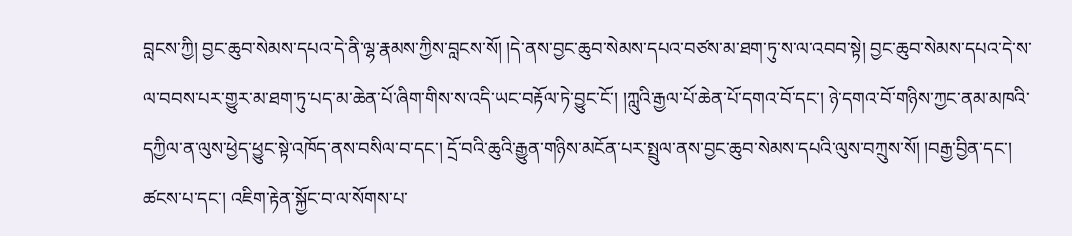བླངས་ཀྱི། བྱང་ཆུབ་སེམས་དཔའ་དེ་ནི་ལྷ་རྣམས་ཀྱིས་བླངས་སོ། །དེ་ནས་བྱང་ཆུབ་སེམས་དཔའ་བཙས་མ་ཐག་ཏུ་ས་ལ་འབབ་སྟེ། བྱང་ཆུབ་སེམས་དཔའ་དེ་ས་ལ་བབས་པར་གྱུར་མ་ཐག་ཏུ་པད་མ་ཆེན་པོ་ཞིག་གིས་ས་འདི་ཡང་བརྟོལ་ཏེ་བྱུང་ངོ་། །ཀླུའི་རྒྱལ་པོ་ཆེན་པོ་དགའ་བོ་དང་། ཉེ་དགའ་བོ་གཉིས་ཀྱང་ནམ་མཁའི་དཀྱིལ་ན་ལུས་ཕྱེད་ཕྱུང་སྟེ་འཁོད་ནས་བསིལ་བ་དང་། དྲོ་བའི་ཆུའི་རྒྱུན་གཉིས་མངོན་པར་སྤྲུལ་ནས་བྱང་ཆུབ་སེམས་དཔའི་ལུས་བཀྲུས་སོ། །བརྒྱ་བྱིན་དང་། ཚངས་པ་དང་། འཇིག་རྟེན་སྐྱོང་བ་ལ་སོགས་པ་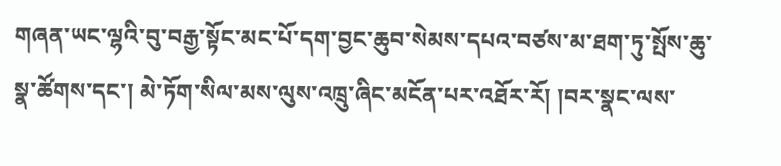གཞན་ཡང་ལྷའི་བུ་བརྒྱ་སྟོང་མང་པོ་དག་བྱང་ཆུབ་སེམས་དཔའ་བཙས་མ་ཐག་ཏུ་སྤོས་ཆུ་སྣ་ཚོགས་དང་། མེ་ཏོག་སིལ་མས་ལུས་འཁྲུ་ཞིང་མངོན་པར་འཐོར་རོ། །བར་སྣང་ལས་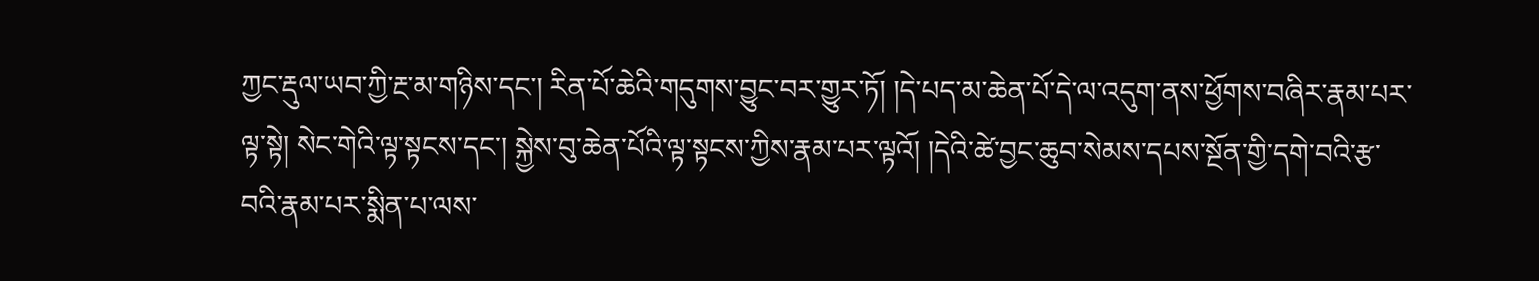ཀྱང་རྡུལ་ཡབ་ཀྱི་རྔ་མ་གཉིས་དང་། རིན་པོ་ཆེའི་གདུགས་བྱུང་བར་གྱུར་ཏོ། །དེ་པད་མ་ཆེན་པོ་དེ་ལ་འདུག་ནས་ཕྱོགས་བཞིར་རྣམ་པར་ལྟ་སྟེ། སེང་གེའི་ལྟ་སྟངས་དང་། སྐྱེས་བུ་ཆེན་པོའི་ལྟ་སྟངས་ཀྱིས་རྣམ་པར་ལྟའོ། །དེའི་ཚེ་བྱང་ཆུབ་སེམས་དཔས་སྔོན་གྱི་དགེ་བའི་རྩ་བའི་རྣམ་པར་སྨིན་པ་ལས་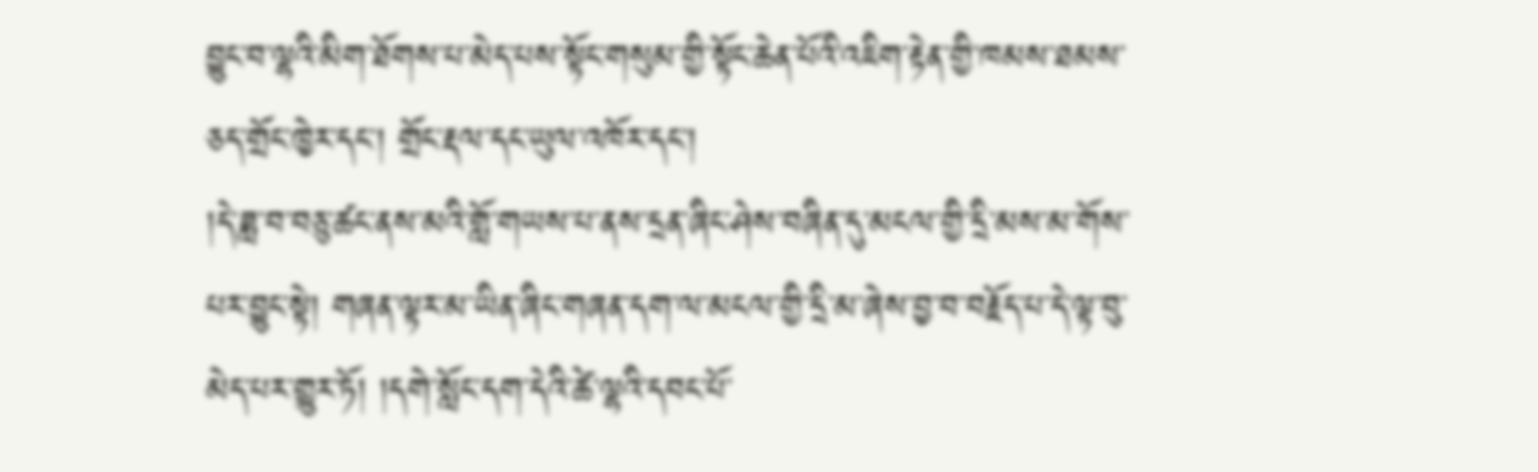བྱུང་བ་ལྷའི་མིག་ཐོགས་པ་མེད་པས་སྟོང་གསུམ་གྱི་སྟོང་ཆེན་པོའི་འཇིག་རྟེན་གྱི་ཁམས་ཐམས་ཅད་གྲོང་ཁྱེར་དང་། གྲོང་རྡལ་དང་ཡུལ་འཁོར་དང་།
།དེ་ཟླ་བ་བཅུ་ཚང་ནས་མའི་གློ་གཡས་པ་ནས་དྲན་ཞིང་ཤེས་བཞིན་དུ་མངལ་གྱི་དྲི་མས་མ་གོས་པར་བྱུང་སྟེ། གཞན་ལྟར་མ་ཡིན་ཞིང་གཞན་དག་ལ་མངལ་གྱི་དྲི་མ་ཞེས་བྱ་བ་བརྗོད་པ་དེ་ལྟ་བུ་མེད་པར་གྱུར་ཏོ། །དགེ་སློང་དག་དེའི་ཚེ་ལྷའི་དབང་པོ་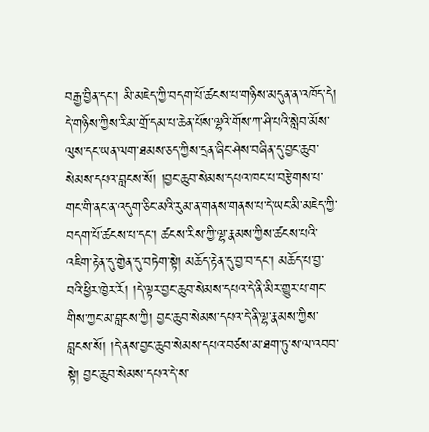བརྒྱ་བྱིན་དང་། མི་མཇེད་ཀྱི་བདག་པོ་ཚངས་པ་གཉིས་མདུན་ན་འཁོད་དེ། དེ་གཉིས་ཀྱིས་རིམ་གྲོ་དམ་པ་ཆེན་པོས་ལྷའི་གོས་ཀ་ཤི་པའི་སླེབ་མོས་ལུས་དང་ཡན་ལག་ཐམས་ཅད་ཀྱིས་དྲན་ཞིང་ཤེས་བཞིན་དུ་བྱང་ཆུབ་སེམས་དཔའ་བླངས་སོ། །བྱང་ཆུབ་སེམས་དཔའ་ཁང་པ་བརྩེགས་པ་གང་གི་ནང་ན་འདུག་ཅིང་མའི་རུམ་ན་གནས་གནས་པ་དེ་ཡང་མི་མཇེད་ཀྱི་བདག་པོ་ཚངས་པ་དང་། ཚངས་རིས་ཀྱི་ལྷ་རྣམས་ཀྱིས་ཚངས་པའི་འཇིག་རྟེན་དུ་གྱེན་དུ་བཏེག་སྟེ། མཆོད་རྟེན་དུ་བྱ་བ་དང་། མཆོད་པ་བྱ་བའི་ཕྱིར་ཁྱེར་རོ། །དེ་ལྟར་བྱང་ཆུབ་སེམས་དཔའ་དེ་ནི་མིར་གྱུར་པ་གང་གིས་ཀྱང་མ་བླངས་ཀྱི། བྱང་ཆུབ་སེམས་དཔའ་དེ་ནི་ལྷ་རྣམས་ཀྱིས་བླངས་སོ། །དེ་ནས་བྱང་ཆུབ་སེམས་དཔའ་བཙས་མ་ཐག་ཏུ་ས་ལ་འབབ་སྟེ། བྱང་ཆུབ་སེམས་དཔའ་དེ་ས་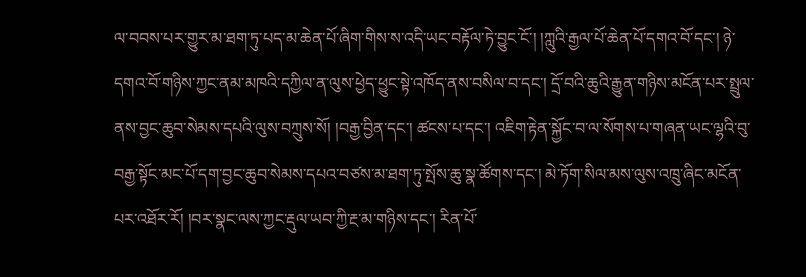ལ་བབས་པར་གྱུར་མ་ཐག་ཏུ་པད་མ་ཆེན་པོ་ཞིག་གིས་ས་འདི་ཡང་བརྟོལ་ཏེ་བྱུང་ངོ་། །ཀླུའི་རྒྱལ་པོ་ཆེན་པོ་དགའ་བོ་དང་། ཉེ་དགའ་བོ་གཉིས་ཀྱང་ནམ་མཁའི་དཀྱིལ་ན་ལུས་ཕྱེད་ཕྱུང་སྟེ་འཁོད་ནས་བསིལ་བ་དང་། དྲོ་བའི་ཆུའི་རྒྱུན་གཉིས་མངོན་པར་སྤྲུལ་ནས་བྱང་ཆུབ་སེམས་དཔའི་ལུས་བཀྲུས་སོ། །བརྒྱ་བྱིན་དང་། ཚངས་པ་དང་། འཇིག་རྟེན་སྐྱོང་བ་ལ་སོགས་པ་གཞན་ཡང་ལྷའི་བུ་བརྒྱ་སྟོང་མང་པོ་དག་བྱང་ཆུབ་སེམས་དཔའ་བཙས་མ་ཐག་ཏུ་སྤོས་ཆུ་སྣ་ཚོགས་དང་། མེ་ཏོག་སིལ་མས་ལུས་འཁྲུ་ཞིང་མངོན་པར་འཐོར་རོ། །བར་སྣང་ལས་ཀྱང་རྡུལ་ཡབ་ཀྱི་རྔ་མ་གཉིས་དང་། རིན་པོ་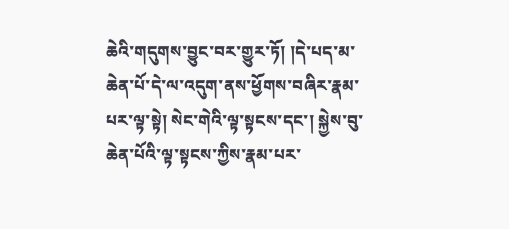ཆེའི་གདུགས་བྱུང་བར་གྱུར་ཏོ། །དེ་པད་མ་ཆེན་པོ་དེ་ལ་འདུག་ནས་ཕྱོགས་བཞིར་རྣམ་པར་ལྟ་སྟེ། སེང་གེའི་ལྟ་སྟངས་དང་། སྐྱེས་བུ་ཆེན་པོའི་ལྟ་སྟངས་ཀྱིས་རྣམ་པར་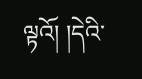ལྟའོ། །དེའི་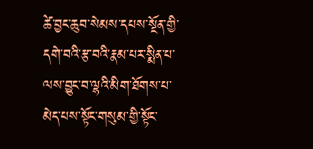ཚེ་བྱང་ཆུབ་སེམས་དཔས་སྔོན་གྱི་དགེ་བའི་རྩ་བའི་རྣམ་པར་སྨིན་པ་ལས་བྱུང་བ་ལྷའི་མིག་ཐོགས་པ་མེད་པས་སྟོང་གསུམ་གྱི་སྟོང་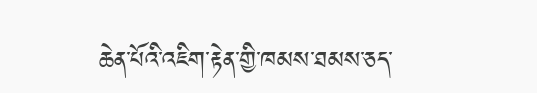ཆེན་པོའི་འཇིག་རྟེན་གྱི་ཁམས་ཐམས་ཅད་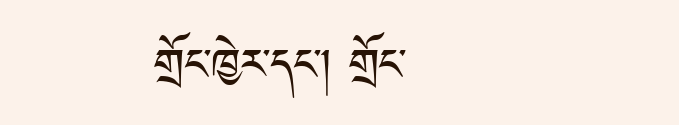གྲོང་ཁྱེར་དང་། གྲོང་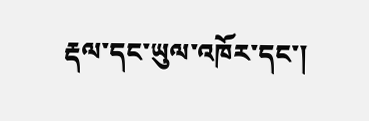རྡལ་དང་ཡུལ་འཁོར་དང་།